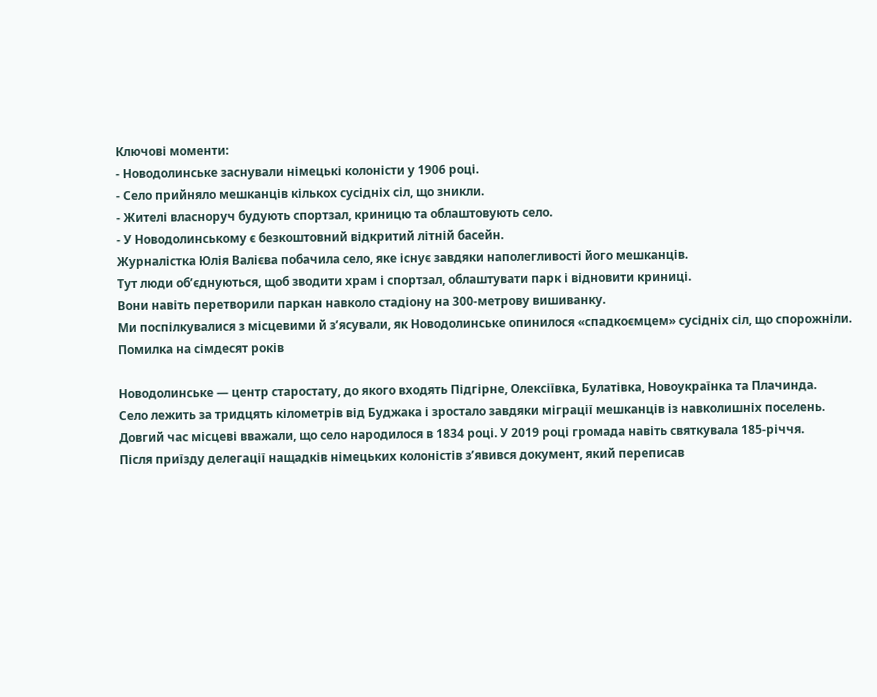Ключові моменти:
- Новодолинське заснували німецькі колоністи у 1906 році.
- Село прийняло мешканців кількох сусідніх сіл, що зникли.
- Жителі власноруч будують спортзал, криницю та облаштовують село.
- У Новодолинському є безкоштовний відкритий літній басейн.
Журналістка Юлія Валієва побачила село, яке існує завдяки наполегливості його мешканців.
Тут люди об’єднуються, щоб зводити храм і спортзал, облаштувати парк і відновити криниці.
Вони навіть перетворили паркан навколо стадіону на 300-метрову вишиванку.
Ми поспілкувалися з місцевими й з’ясували, як Новодолинське опинилося «спадкоємцем» сусідніх сіл, що спорожніли.
Помилка на сімдесят років

Новодолинське — центр старостату, до якого входять Підгірне, Олексіївка, Булатівка, Новоукраїнка та Плачинда.
Село лежить за тридцять кілометрів від Буджака і зростало завдяки міграції мешканців із навколишніх поселень.
Довгий час місцеві вважали, що село народилося в 1834 році. У 2019 році громада навіть святкувала 185-річчя.
Після приїзду делегації нащадків німецьких колоністів з’явився документ, який переписав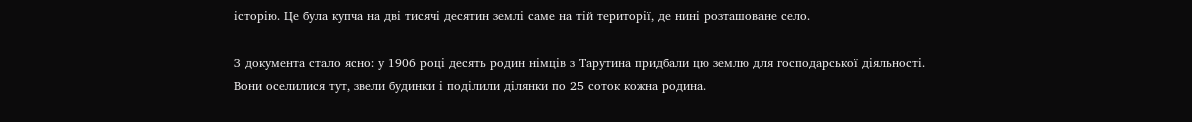історію. Це була купча на дві тисячі десятин землі саме на тій території, де нині розташоване село.

З документа стало ясно: у 1906 році десять родин німців з Тарутина придбали цю землю для господарської діяльності.
Вони оселилися тут, звели будинки і поділили ділянки по 25 соток кожна родина.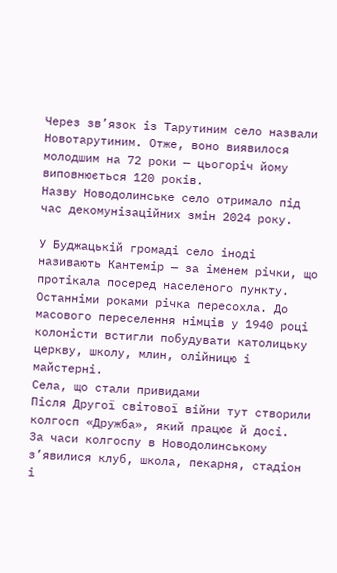Через зв’язок із Тарутиним село назвали Новотарутиним. Отже, воно виявилося молодшим на 72 роки — цьогоріч йому виповнюється 120 років.
Назву Новодолинське село отримало під час декомунізаційних змін 2024 року.

У Буджацькій громаді село іноді називають Кантемір — за іменем річки, що протікала посеред населеного пункту.
Останніми роками річка пересохла. До масового переселення німців у 1940 році колоністи встигли побудувати католицьку церкву, школу, млин, олійницю і майстерні.
Села, що стали привидами
Після Другої світової війни тут створили колгосп «Дружба», який працює й досі.
За часи колгоспу в Новодолинському з’явилися клуб, школа, пекарня, стадіон і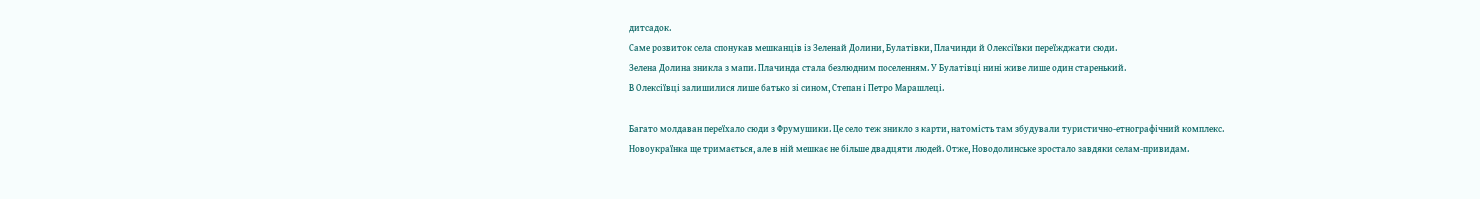дитсадок.
Саме розвиток села спонукав мешканців із Зеленай Долини, Булатівки, Плачинди й Олексіївки переїжджати сюди.
Зелена Долина зникла з мапи. Плачинда стала безлюдним поселенням. У Булатівці нині живе лише один старенький.
В Олексіївці залишилися лише батько зі сином, Степан і Петро Марашлеці.

Багато молдаван переїхало сюди з Фрумушики. Це село теж зникло з карти, натомість там збудували туристично-етнографічний комплекс.
Новоукраїнка ще тримається, але в ній мешкає не більше двадцяти людей. Отже, Новодолинське зростало завдяки селам-привидам.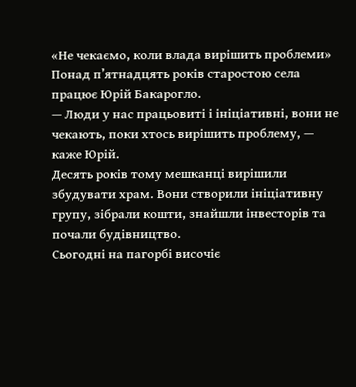«Не чекаємо, коли влада вирішить проблеми»
Понад п’ятнадцять років старостою села працює Юрій Бакарогло.
— Люди у нас працьовиті і ініціативні, вони не чекають, поки хтось вирішить проблему, — каже Юрій.
Десять років тому мешканці вирішили збудувати храм. Вони створили ініціативну групу, зібрали кошти, знайшли інвесторів та почали будівництво.
Сьогодні на пагорбі височіє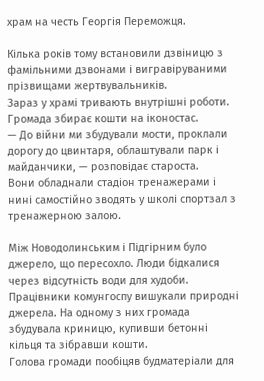храм на честь Георгія Переможця.

Кілька років тому встановили дзвіницю з фамільними дзвонами і вигравіруваними прізвищами жертвувальників.
Зараз у храмі тривають внутрішні роботи. Громада збирає кошти на іконостас.
— До війни ми збудували мости, проклали дорогу до цвинтаря, облаштували парк і майданчики, — розповідає староста.
Вони обладнали стадіон тренажерами і нині самостійно зводять у школі спортзал з тренажерною залою.

Між Новодолинським і Підгірним було джерело, що пересохло. Люди бідкалися через відсутність води для худоби.
Працівники комунгоспу вишукали природні джерела. На одному з них громада збудувала криницю, купивши бетонні кільця та зібравши кошти.
Голова громади пообіцяв будматеріали для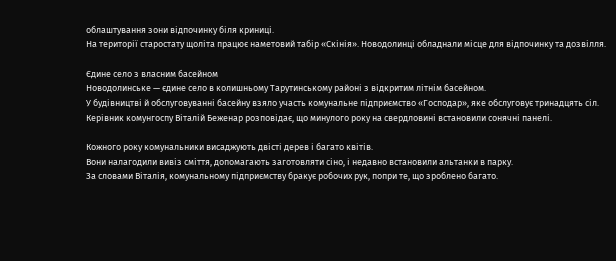облаштування зони відпочинку біля криниці.
На території старостату щоліта працює наметовий табір «Скінія». Новодолинці обладнали місце для відпочинку та дозвілля.

Єдине село з власним басейном
Новодолинське — єдине село в колишньому Тарутинському районі з відкритим літнім басейном.
У будівництві й обслуговуванні басейну взяло участь комунальне підприємство «Господар», яке обслуговує тринадцять сіл.
Керівник комунгоспу Віталій Беженар розповідає, що минулого року на свердловині встановили сонячні панелі.

Кожного року комунальники висаджують двісті дерев і багато квітів.
Вони налагодили вивіз сміття, допомагають заготовляти сіно, і недавно встановили альтанки в парку.
За словами Віталія, комунальному підприємству бракує робочих рук, попри те, що зроблено багато.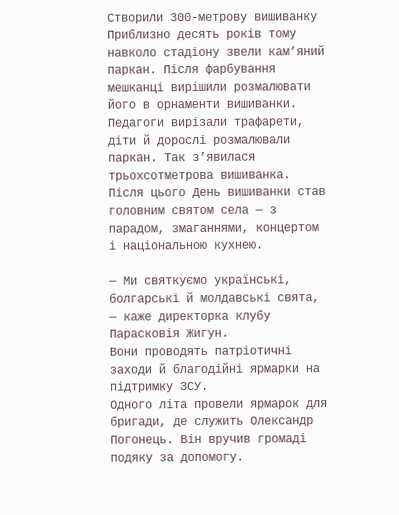Створили 300-метрову вишиванку
Приблизно десять років тому навколо стадіону звели кам’яний паркан. Після фарбування мешканці вирішили розмалювати його в орнаменти вишиванки.
Педагоги вирізали трафарети, діти й дорослі розмалювали паркан. Так з’явилася трьохсотметрова вишиванка.
Після цього День вишиванки став головним святом села — з парадом, змаганнями, концертом і національною кухнею.

— Ми святкуємо українські, болгарські й молдавські свята, — каже директорка клубу Парасковія Жигун.
Вони проводять патріотичні заходи й благодійні ярмарки на підтримку ЗСУ.
Одного літа провели ярмарок для бригади, де служить Олександр Погонець. Він вручив громаді подяку за допомогу.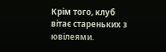Крім того, клуб вітає стареньких з ювілеями.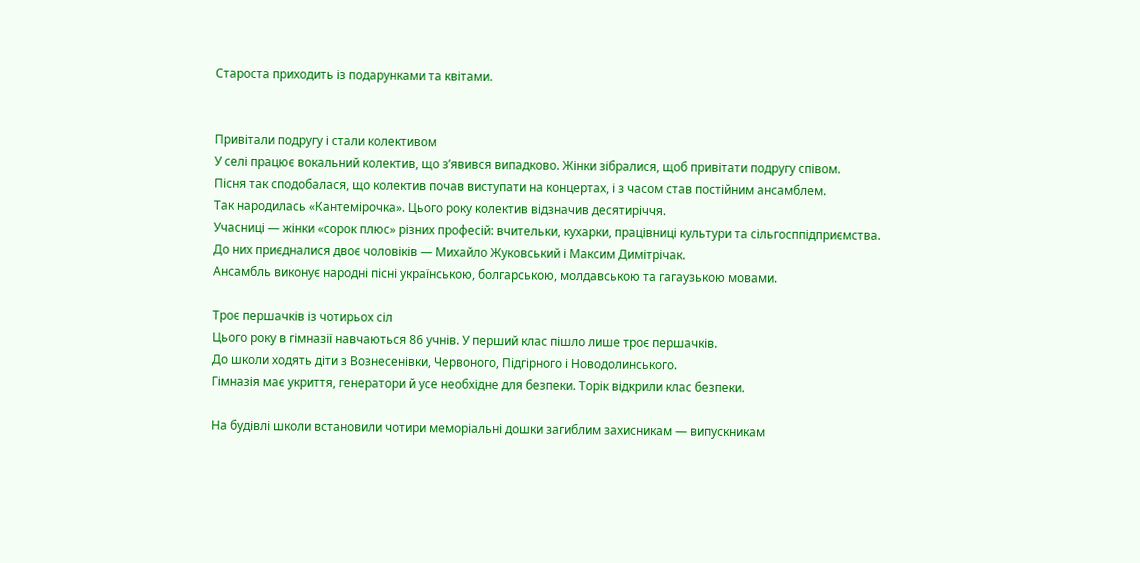Староста приходить із подарунками та квітами.


Привітали подругу і стали колективом
У селі працює вокальний колектив, що з’явився випадково. Жінки зібралися, щоб привітати подругу співом.
Пісня так сподобалася, що колектив почав виступати на концертах, і з часом став постійним ансамблем.
Так народилась «Кантемірочка». Цього року колектив відзначив десятиріччя.
Учасниці — жінки «сорок плюс» різних професій: вчительки, кухарки, працівниці культури та сільгосппідприємства.
До них приєдналися двоє чоловіків — Михайло Жуковський і Максим Димітрічак.
Ансамбль виконує народні пісні українською, болгарською, молдавською та гагаузькою мовами.

Троє першачків із чотирьох сіл
Цього року в гімназії навчаються 86 учнів. У перший клас пішло лише троє першачків.
До школи ходять діти з Вознесенівки, Червоного, Підгірного і Новодолинського.
Гімназія має укриття, генератори й усе необхідне для безпеки. Торік відкрили клас безпеки.

На будівлі школи встановили чотири меморіальні дошки загиблим захисникам — випускникам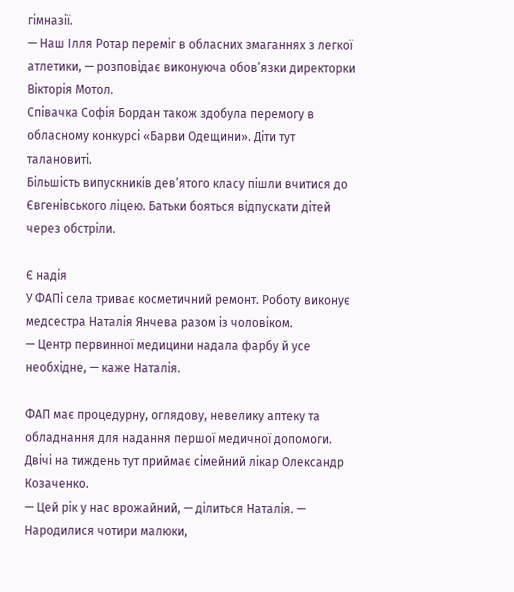гімназії.
— Наш Ілля Ротар переміг в обласних змаганнях з легкої атлетики, — розповідає виконуюча обов’язки директорки Вікторія Мотол.
Співачка Софія Бордан також здобула перемогу в обласному конкурсі «Барви Одещини». Діти тут талановиті.
Більшість випускників дев’ятого класу пішли вчитися до Євгенівського ліцею. Батьки бояться відпускати дітей через обстріли.

Є надія
У ФАПі села триває косметичний ремонт. Роботу виконує медсестра Наталія Янчева разом із чоловіком.
— Центр первинної медицини надала фарбу й усе необхідне, — каже Наталія.

ФАП має процедурну, оглядову, невелику аптеку та обладнання для надання першої медичної допомоги.
Двічі на тиждень тут приймає сімейний лікар Олександр Козаченко.
— Цей рік у нас врожайний, — ділиться Наталія. — Народилися чотири малюки,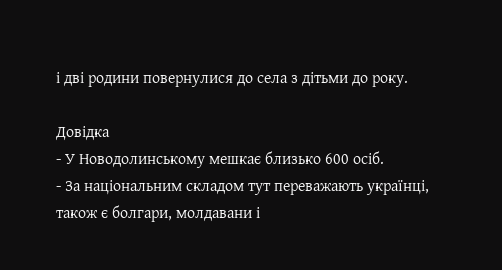і дві родини повернулися до села з дітьми до року.

Довідка
- У Новодолинському мешкає близько 600 осіб.
- За національним складом тут переважають українці, також є болгари, молдавани і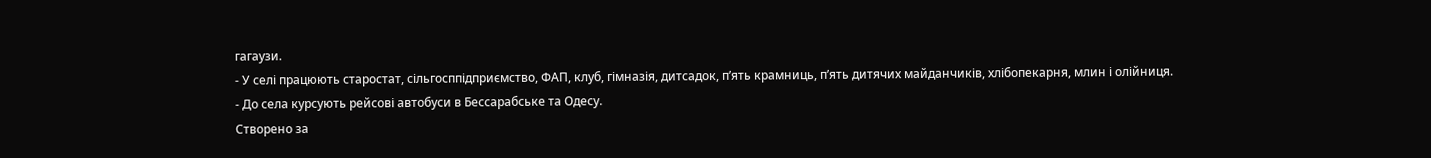гагаузи.
- У селі працюють старостат, сільгосппідприємство, ФАП, клуб, гімназія, дитсадок, п’ять крамниць, п’ять дитячих майданчиків, хлібопекарня, млин і олійниця.
- До села курсують рейсові автобуси в Бессарабське та Одесу.
Створено за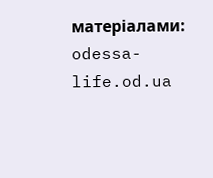матеріалами: odessa-life.od.ua